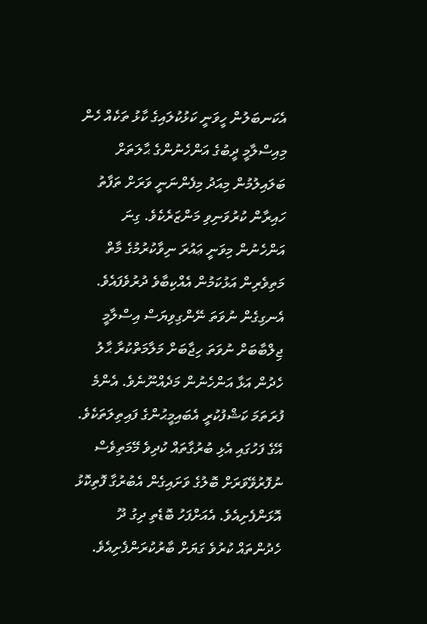އެކަނބަލުން ހީވަނީ ކަޅުކުލައިގެ ކާޅު ތަކެއް ހެން
މިއިސްލާމީ ދީބުގެ އަންހެނުންގެ ޙާލަތަށް ބަލައިލުމުން މިއަދު މިފެންނަނީ ވަރަށް ތަފާތު ހައިރާން ކުރުވަނިވި މަންޒަރެކެވެ. ގިނަ އަންހެނުން މިވަނީ ޢައުރަ ނިވާކުރުމުގެ މާތް މަތިވެރިން އަޅުކަމުން އެއްކިބާވެ ދުރުވެފައެވެ. އެނގިގެން ނުވަތަ ނޭންގިވިޔަސް އިސްލާމީ ޖިލްބާބަށް ނުވަތަ ހިޖާބަށް މަލާމަތްކުރާ ޙާލު ހެދުން އަޅާ އަންހެނުން މަދެއްނޫނެވެ. އެންމެ ފުރަތަމަ ކަޝްފުކުރީ އެބައިމީޙުންގެ ފައިތިލަތަކެވެ. އޭގެ ފަހުގައި އެޅި ބުރުގާތައް ކުދިވެ މޭމަތިވެސް ނުފޮރުވޭވަރަށް ބޮލުގެ ވަށައިގެން އެބުރުގާ ފޮތިކޮޅު އޮޅަންފެށިއެވެ. އެއަށްފަހު ބޮޑެތި ދިގު ދޫ ހެދުންތައް ކުރުވެ ގަޔަށް ބާރުކުރަންފެށިއެވެ.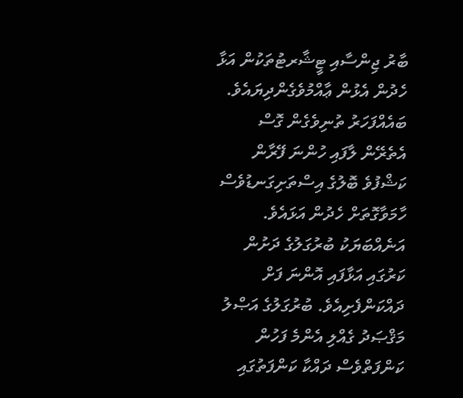ބާރު ޖިންސާއި ޓީޝާރޓުތަކުން އަޅާ ހެދުން އެޅުން ޢާއްމުވެގެންދިޔައެވެ. ބައެއްފަހަރު ތުނިވެގެން ގޮސް އެތެރޭން ލާފައި ހުންނަ ފޭރާން ކަޝްފުވެ ބޮލުގެ އިސްތަށިގަނޑުވެސް ހާމަވާގޮތަށް ހެދުން އަޅައެވެ. އަނެއްބަޔަކު ބުރުގަލުގެ ދަށުން ކަރުގައި އަޅާފައި އޮންނަ ފަށް ދައްކަންފެށިއެވެ. ބުރުގަލުގެ އަޞްލު މަޤްޞަދު ގެއްލި އެންމެ ފަހުން ކަންފަތްވެސް ދައްކާ ކަންފަތުގައި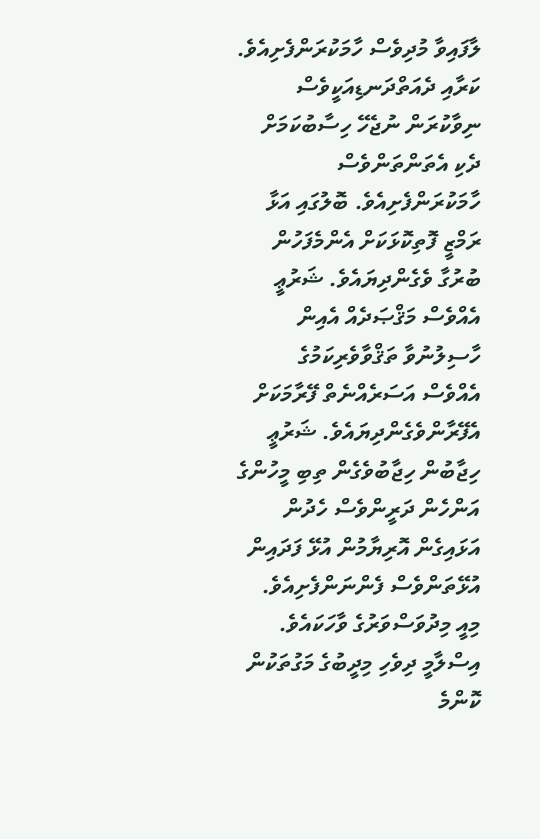ލާފައިވާ މުދިވެސް ހާމަކުރަންފެށިއެވެ. ކަރާއި ދެއަތްދަނޑިއަކީވެސް ނިވާކުރަން ނުޖެހޭ ހިސާބުކަމަށް ދެކި އެތަންތަންވެސް ހާމަކުރަންފެށިއެވެ. ބޮލުގައި އަޅާ ރަމްޒީ ފޮތިކޮޅަކަށް އެންމެފަހުން ބުރުގާ ވެގެންދިޔައެވެ. ޝަރުޢީ އެއްވެސް މަޤްޞަދެއް އެއިން ހާސިލުނުވާ ތަޤްވާވެރިކަމުގެ އެއްވެސް އަސަރެއްނެތް ފޭރާމަކަށް އެފޭރާންވެގެންދިޔައެވެ. ޝަރުޢީ ހިޖާބުން ހިޖާބުވެގެން ތިބި މީހުންގެ އަންހެން ދަރީންވެސް ހެދުން އަޅައިގެން އޮރިޔާމުން އުޅޭ ފަދައިން އުޅޭތަންވެސް ފެންނަންފެށިއެވެ.
މިއީ މިދުވަސްވަރުގެ ވާހަކައެވެ. އިސްލާމީ ދިވެހި މިދީބުގެ މަގުތަކުން ކޮންމެ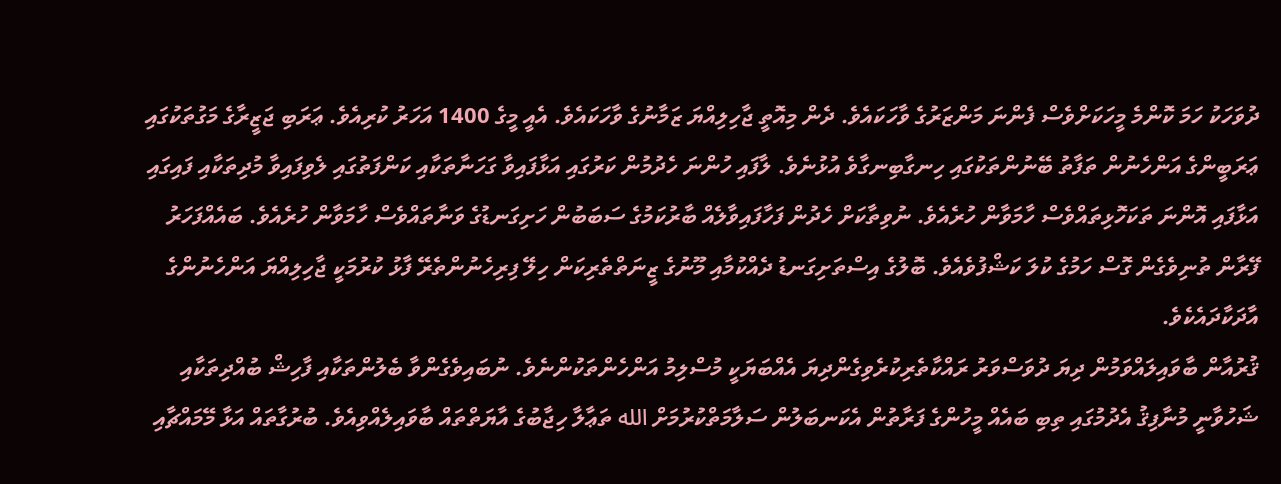ދުވަހަކު ހަމަ ކޮންމެ މީހަކަށްވެސް ފެންނަ މަންޒަރުގެ ވާހަކައެވެ. ދެން މިއޮތީ ޖާހިލިއްޔަ ޒަމާނުގެ ވާހަކައެވެ. އެއީ މީގެ 1400 އަހަރު ކުރިއެވެ. ޢަރަބި ޖަޒީރާގެ މަގުތަކުގައި ޢަރަބީންގެ އަންހެނުން ތަފާތު ބޭނުންތަކުގައި ހިނގާބިނގާވެ އުޅުނެވެ. ލާފައި ހުންނަ ހެދުމުން ކަރުގައި އަޅާފައިވާ ގަހަނާތަކާއި ކަންފަތުގައި ލެވިފައިވާ މުދިތަކާއި ފައިގައި އަޅާފައި އޮންނަ ތަކަހޮޅިތައްވެސް ހާމަވާން ހުރެއެވެ. ނުވިތާކަށް ހެދުން ފަހާފައިވާލެއް ބާރުކަމުގެ ސަބަބުން ހަށިގަނޑުގެ ވަނާތައްވެސް ހާމަވާން ހުރެއެވެ. ބައެއްފަހަރު ފޭރާން ތުނިވެގެން ގޮސް ހަމުގެ ކުލަ ކަޝްފުވެއެވެ. ބޮލުގެ އިސްތަށިގަނޑު ދެއްކުމާއި މޫނުގެ ޒީނަތްތެރިކަން ހިލޭ ފިރިހެނުންތެރޭ ފާޅު ކުރުމަކީ ޖާހިލިއްޔަ އަންހެނުންގެ އާދަކާދައެކެވެ.
ޤުރުއާން ބާވައިލައްވަމުން ދިޔަ ދުވަސްވަރު ރައްކާތެރިކުރެވިގެންދިޔަ އެއްބަޔަކީ މުސްލިމު އަންހެންތަކުންނެވެ. ނުބައިވެގެންވާ ބެލުންތަކާއި ފާހިޝް ބުއްދިތަކާއި ޝަހުވާނީ މުނާފިޤު އެދުމުގައި ތިބި ބައެއް މީހުންގެ ފަރާތުން އެކަނބަލުން ސަލާމަތްކުރުމަށް الله ތަޢާލާ ހިޖާބުގެ އާޔަތްތައް ބާވައިލެއްވިއެވެ. ބުރުގާތައް އަޅާ މޭމައްޗާއި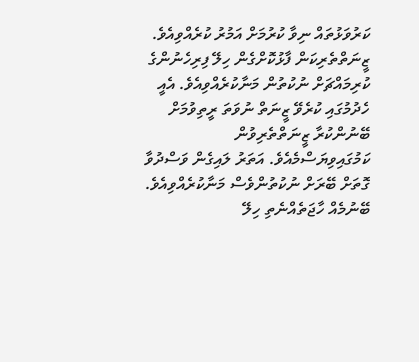ކަރުވަޅުތައް ނިވާ ކުރުމަށް އަމުރު ކުރެއްވިއެވެ. ޒީނަތްތެރިކަން ފާޅުކޮށްގެން ހިލޭ ފިރިހެނުންގެ ކުރިމައްޗަށް ނުކުތުން މަނާކުރެއްވިއެވެ. އެއީ ހެދުމުގައި ކުރެވޭ ޒީނަތް ނުވަތަ ރީތިވުމަށް ބޭނުންކުރާ ޒީނަތްތެރިވުން ކަމުގައިވިޔަސްމެއެވެ. އަތަރު ލައިގެން ވަސްދުވާ ގޮތަށް ބޭރަށް ނުކުތުންވެސް މަނާކުރެއްވިއެވެ. ބޭނުމެއް ހާޖަތެއްނެތި ހިލޭ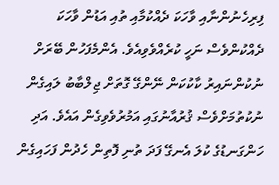ފިރިހެނުންނާއި ވާހަކަ ދެއްކުމާއި ތުއި އަޑުން ވާހަކަ ދެއްކުންވެސް ނަހީ ކުރެއްވެވިއެވެ. އެންމެފަހުން ބޭރަށް ނުކުންނައިރު ކާކުކަން ނޭންގޭ ގޮތަށް ޖިލްބާބު ލައިގެން ނުކުތުމަށްވެސް ޤުރުއާނުގައި އަމުރުވެވިގެން އައެވެ. އަދި ހަންގަނޑުގެ ކުލަ އެނގޭ ފަދަ ތުނި ފޮތިން ހެދުން ފަހައިގެން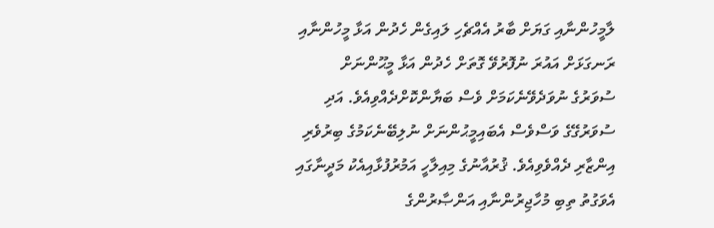ލާމީހުންނާއި ގަޔަށް ބާރު އެއްޗެހި ލައިގެން ހެދުން އަޅާ މީހުންނާއި ރަނގަޅަށް އައުރަ ނުފޮރުވޭ ގޮތަށް ހެދުން އަޅާ މީޙޫންނަށް ސުވަރުގެ ނުވަދެވޭނެކަމަށް ވެސް ބަޔާންކޮށްދެއްވިއެވެ. އަދި ސުވަރުގޭގެ ވަސްވެސް އެބައިމީޙުންނަށް ނުލިބޭނެކަމުގެ ބިރުވެރި އިންޒާރި ދެއްވެވިއެވެ. ޤުރުއާނުގެ މިއިލާހީ އަމުރުފުޅާއިއެކު މަދީނާގައި އެވަގުތު ތިބި މުހާޖިރުންނާއި އަންޞާރުންގެ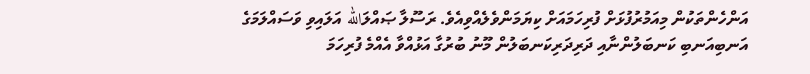އަންހެންތަކުން މިއަމުރުފުޅަށް ފުރިހަމައަށް ކިޔަމަންވެލެއްވިއެވެ. ރަސޫލާ ޞައްލަالله އަލައިވި ވަސައްލަމަގެ އަނބިއަނބި ކަނބަލުންނާއި ދަރިދަރިކަނބަލުން މޫނު ބުރުގާ އަޅުއްވާ އެއްމެ ފުރިހަމަ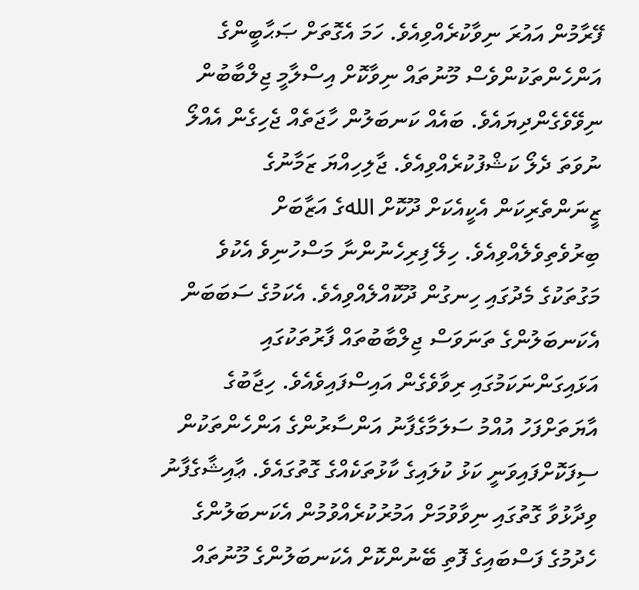ފޭރާމުން އައުރަ ނިވާކުރެއްވިއެވެ. ހަމަ އެގޮތަށް ޞަޙާބީންގެ އަންހެންތަކުންވެސް މޫނުތައް ނިވާކޮށް އިސްލާމީ ޖިލްބާބުން ނިވޭވެގެންދިޔައެވެ. ބައެއް ކަނބަލުން ހާޖަތެއް ޖެހިގެން އެއްލޯ ނުވަތަ ދެލޯ ކަޝްފުކުރެއްވިއެވެ. ޖާލިހިއްޔަ ޒަމާނުގެ ޒީނަންތެރިކަން އެކީއެކަށް ދޫކޮށް اللهގެ އަޒާބަށް ބިރުވެތިވެލެއްވިއެވެ. ހިލޭ ފިރިހެނުންނާ މަސްހުނިވެ އެކުވެ މަގުތަކުގެ މެދުގައި ހިނގުން ދޫކޮއްލެއްވިއެވެ. އެކަމުގެ ސަބަބަން އެކަނބަލުންގެ ތަނަވަސް ޖިލްބާބުތައް ފާރުތަކުގައި އަޅައިގަންނަކަމުގައި ރިވާވެގެން އައިސްފައިވެއެވެ. ހިޖާބުގެ އާޔަތަށްފަހު އުއްމު ސަލަމާގެފާނު އަންސާރުންގެ އަންހެންތަކުން ސިފަކޮށްފައިވަނީ ކަޅު ކުލައިގެ ކާޅުތަކެއްގެ ގޮތުގައެވެ. ޢާއިޝާގެފާނު ވިދާޅުވާ ގޮތުގައި ނިވާވުމަށް އަމުރުކުރެއްވުމުން އެކަނބަލުންގެ ހެދުމުގެ ފަސްބައިގެ ފޮތި ބޭނުންކޮށް އެކަނބަލުންގެ މޫނުތައް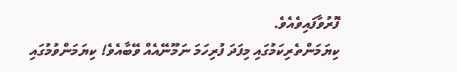ފޮރުވާފައިވެއެވެ.
ކިޔަމަންތެރިކަމުގައި މިފަދަ ފުރިހަމަ ނަމޫނޭއެއް ވޭބާއެވެ! ކިޔަމަންވުމުގައި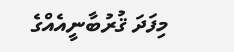މިފަދަ ޤުރުބާނީއެއްގެ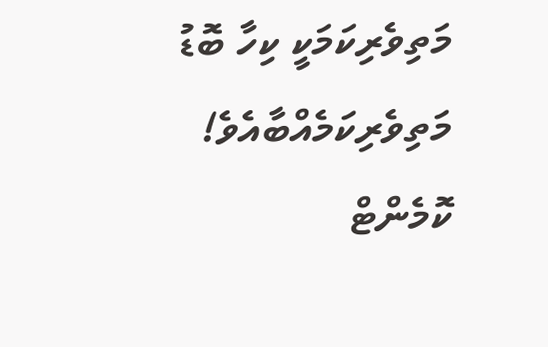މަތިވެރިކަމަކީ ކިހާ ބޮޑު މަތިވެރިކަމެއްބާއެވެ!
ކޮމެންޓް